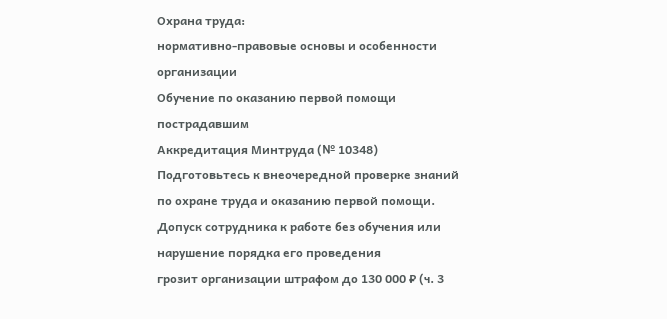Охрана труда:
нормативно-правовые основы и особенности организации
Обучение по оказанию первой помощи пострадавшим
Аккредитация Минтруда (№ 10348)
Подготовьтесь к внеочередной проверке знаний по охране труда и оказанию первой помощи.
Допуск сотрудника к работе без обучения или нарушение порядка его проведения
грозит организации штрафом до 130 000 ₽ (ч. 3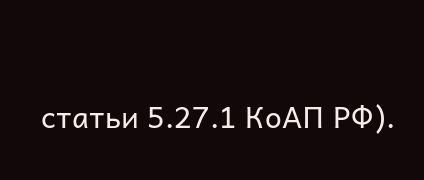статьи 5.27.1 КоАП РФ).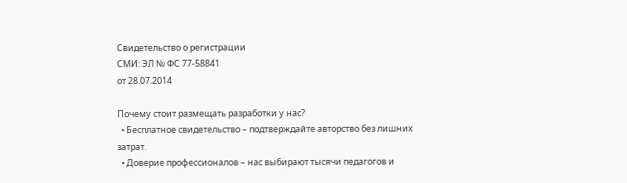Свидетельство о регистрации
СМИ: ЭЛ № ФС 77-58841
от 28.07.2014

Почему стоит размещать разработки у нас?
  • Бесплатное свидетельство – подтверждайте авторство без лишних затрат.
  • Доверие профессионалов – нас выбирают тысячи педагогов и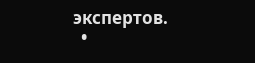экспертов.
  •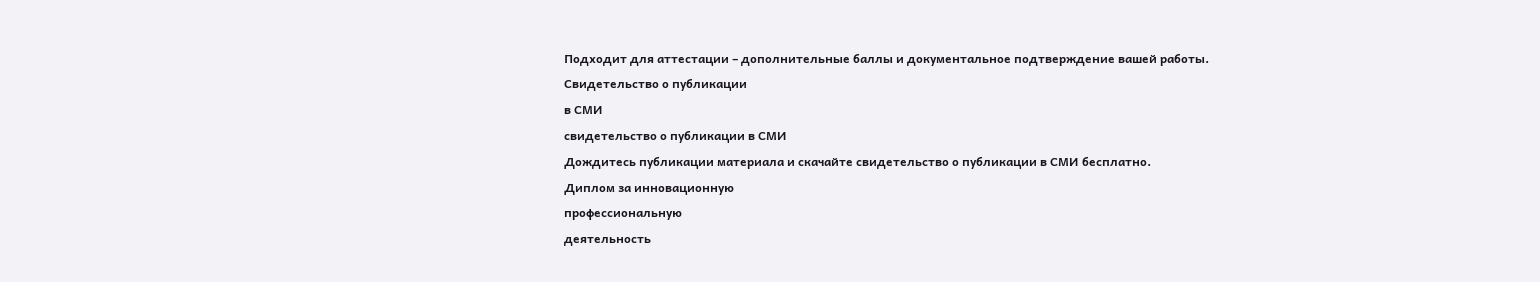Подходит для аттестации – дополнительные баллы и документальное подтверждение вашей работы.
Свидетельство о публикации
в СМИ
свидетельство о публикации в СМИ
Дождитесь публикации материала и скачайте свидетельство о публикации в СМИ бесплатно.
Диплом за инновационную
профессиональную
деятельность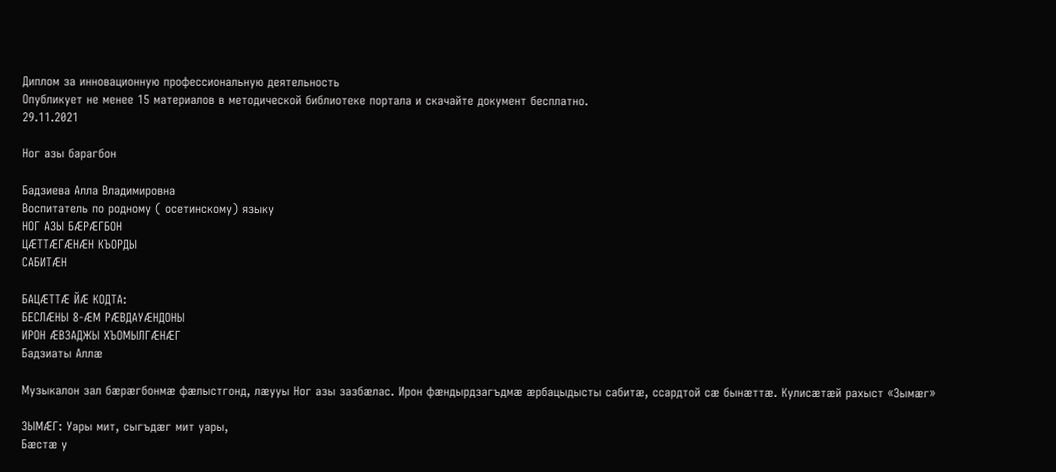Диплом за инновационную профессиональную деятельность
Опубликует не менее 15 материалов в методической библиотеке портала и скачайте документ бесплатно.
29.11.2021

Ног азы барагбон

Бадзиева Алла Владимировна
Воспитатель по родному ( осетинскому) языку
НОГ АЗЫ БӔРӔГБОН
ЦӔТТӔГӔНӔН КЪОРДЫ
САБИТӔН

БАЦӔТТӔ ЙӔ КОДТА:
БЕСЛÆНЫ 8-ӔМ РӔВДАУӔНДОНЫ
ИРОН ӔВЗАДЖЫ ХЪОМЫЛГӔНӔГ
Бадзиаты Аллæ

Музыкалон зал бӕрӕгбонмӕ фӕлыстгонд, лӕууы Ног азы зазбӕлас. Ирон фӕндырдзагъдмӕ ӕрбацыдысты сабитӕ, ссардтой сӕ бынӕттӕ. Кулисӕтӕй рахыст «Зымӕг»

ЗЫМӔГ: Уары мит, сыгъдӕг мит уары,
Бӕстӕ у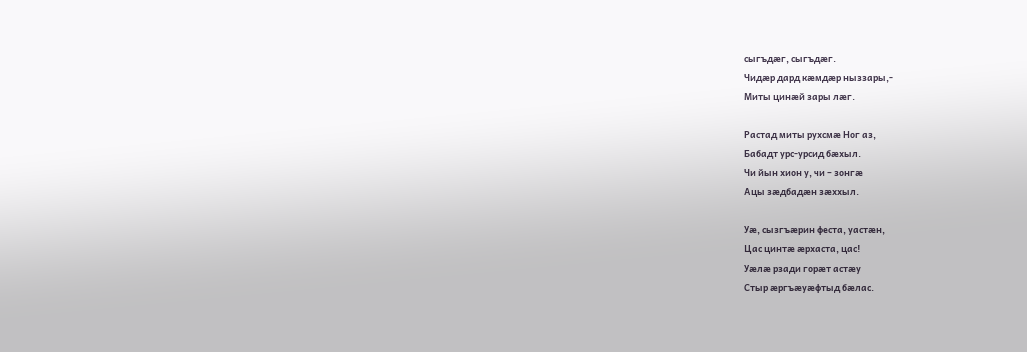сыгъдӕг, сыгъдӕг.
Чидӕр дард кӕмдӕр ныззары,-
Миты цинӕй зары лӕг.

Растад миты рухсмӕ Ног аз,
Бабадт урс-урсид бӕхыл.
Чи йын хион у, чи – зонгӕ
Ацы зӕдбадӕн зӕххыл.

Уӕ, сызгъӕрин феста, уастӕн,
Цас цинтӕ ӕрхаста, цас!
Уӕлӕ рзади горӕт астӕу
Стыр ӕргъӕуӕфтыд бӕлас.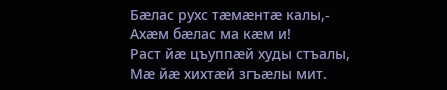Бӕлас рухс тӕмӕнтӕ калы,-
Ахӕм бӕлас ма кӕм и!
Раст йӕ цъуппӕй худы стъалы,
Мӕ йӕ хихтӕй згъӕлы мит.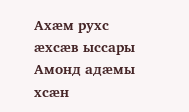Ахӕм рухс ӕхсӕв ыссары
Амонд адӕмы хсӕн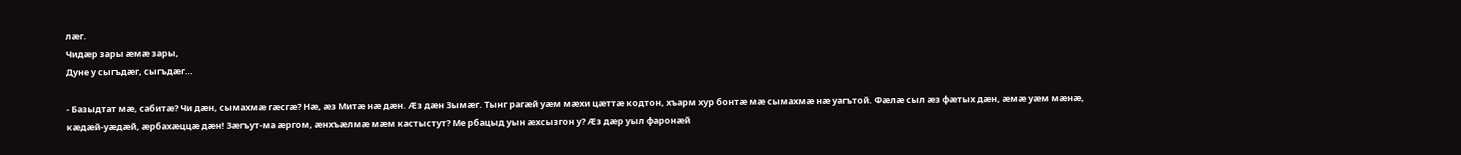лӕг.
Чидӕр зары ӕмӕ зары,
Дуне у сыгъдӕг, сыгъдӕг…

- Базыдтат мӕ, сабитӕ? Чи дӕн, сымахмӕ гӕсгӕ? Нӕ, ӕз Митӕ нӕ дӕн. Ӕз дӕн Зымӕг. Тынг рагӕй уӕм мӕхи цӕттӕ кодтон, хъарм хур бонтӕ мӕ сымахмӕ нӕ уагътой. Фӕлӕ сыл ӕз фӕтых дӕн, ӕмӕ уӕм мӕнӕ, кӕдӕй-уӕдӕй, ӕрбахӕццӕ дӕн! Зӕгъут-ма ӕргом, ӕнхъӕлмӕ мӕм кастыстут? Ме рбацыд уын ӕхсызгон у? Ӕз дӕр уыл фаронӕй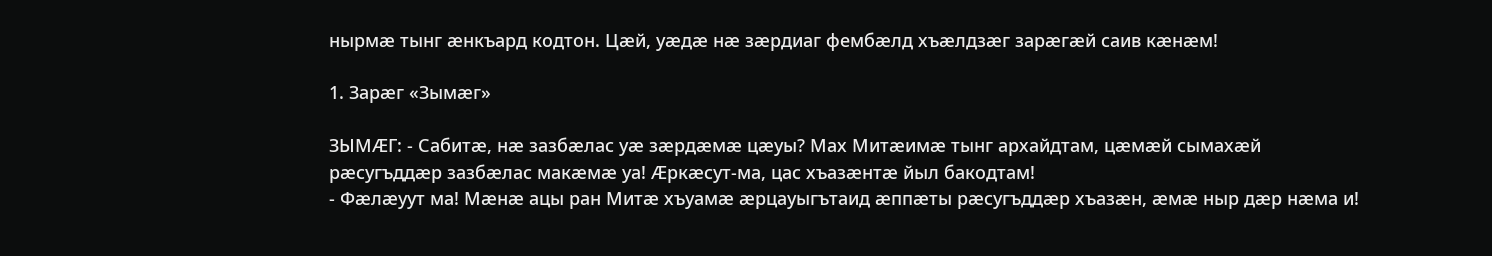нырмӕ тынг ӕнкъард кодтон. Цӕй, уӕдӕ нӕ зӕрдиаг фембӕлд хъӕлдзӕг зарӕгӕй саив кӕнӕм!

1. Зарӕг «Зымӕг»

ЗЫМӔГ: - Сабитӕ, нӕ зазбӕлас уӕ зӕрдӕмӕ цӕуы? Мах Митӕимӕ тынг архайдтам, цӕмӕй сымахӕй рӕсугъддӕр зазбӕлас макӕмӕ уа! Ӕркӕсут-ма, цас хъазӕнтӕ йыл бакодтам!
- Фӕлӕуут ма! Мӕнӕ ацы ран Митӕ хъуамӕ ӕрцауыгътаид ӕппӕты рӕсугъддӕр хъазӕн, ӕмӕ ныр дӕр нӕма и!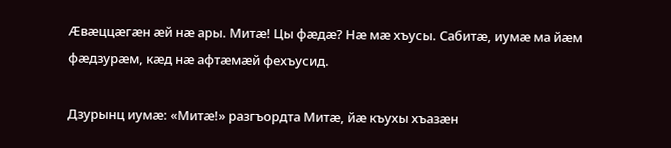Ӕвӕццӕгӕн ӕй нӕ ары. Митӕ! Цы фӕдӕ? Нӕ мӕ хъусы. Сабитӕ, иумӕ ма йӕм фӕдзурӕм, кӕд нӕ афтӕмӕй фехъусид.

Дзурынц иумӕ: «Митӕ!» разгъордта Митӕ, йӕ къухы хъазӕн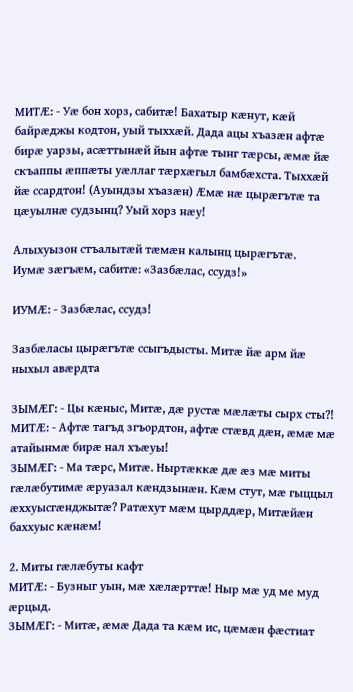МИТӔ: - Уӕ бон хорз, сабитӕ! Бахатыр кӕнут, кӕй байрӕджы кодтон, уый тыххӕй. Дада ацы хъазӕн афтӕ бирӕ уарзы, асӕттынӕй йын афтӕ тынг тӕрсы, ӕмӕ йӕ скъаппы ӕппӕты уӕллаг тӕрхӕгыл бамбӕхста. Тыххӕй йӕ ссардтон! (Ауындзы хъазӕн) Ӕмӕ нӕ цырӕгътӕ та цӕуылнӕ судзынц? Уый хорз нӕу!

Алыхуызон стъалытӕй тӕмӕн калынц цырӕгътӕ.
Иумӕ зӕгъӕм, сабитӕ: «Зазбӕлас, ссудз!»

ИУМÆ: - Зазбӕлас, ссудз!

Зазбӕласы цырӕгътӕ ссыгъдысты. Митӕ йӕ арм йӕ ныхыл авӕрдта

ЗЫМӔГ: - Цы кӕныс, Митӕ, дӕ рустӕ мӕлӕты сырх сты?!
МИТӔ: - Афтӕ тагъд згъордтон, афтӕ стӕвд дӕн, ӕмӕ мӕ атайынмӕ бирӕ нал хъӕуы!
ЗЫМӔГ: - Ма тӕрс, Митӕ. Ныртӕккӕ дӕ ӕз мӕ миты гӕлӕбутимӕ ӕруазал кӕндзынӕн. Кӕм стут, мӕ гыццыл ӕххуысгӕнджытӕ? Ратӕхут мӕм цырддӕр, Митӕйӕн баххуыс кӕнӕм!

2. Миты гӕлӕбуты кафт
МИТӔ: - Бузныг уын, мӕ хӕлӕрттӕ! Ныр мӕ уд ме муд ӕрцыд.
ЗЫМӔГ: - Митӕ, ӕмӕ Дада та кӕм ис, цӕмӕн фӕстиат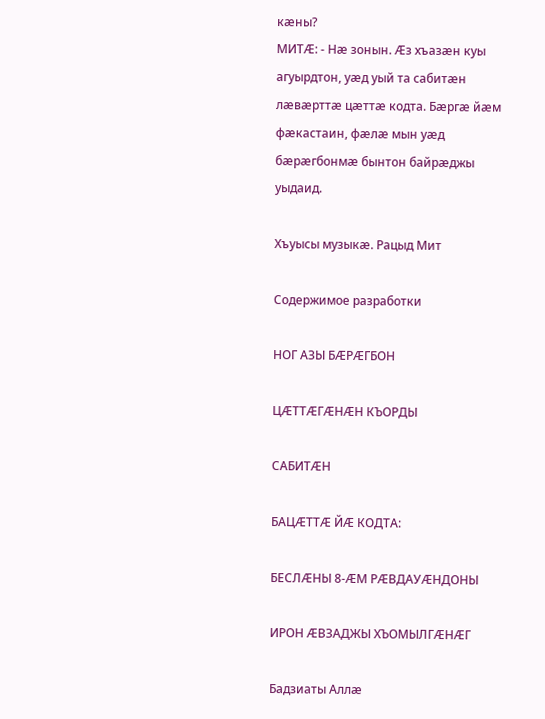кӕны?
МИТӔ: - Нӕ зонын. Ӕз хъазӕн куы агуырдтон, уӕд уый та сабитӕн лӕвӕрттӕ цӕттӕ кодта. Бӕргӕ йӕм фӕкастаин, фӕлӕ мын уӕд бӕрӕгбонмӕ бынтон байрӕджы уыдаид.

Хъуысы музыкӕ. Рацыд Мит

Содержимое разработки

НОГ АЗЫ БӔРӔГБОН

ЦӔТТӔГӔНӔН КЪОРДЫ

САБИТӔН

БАЦӔТТӔ ЙӔ КОДТА:

БЕСЛÆНЫ 8-ӔМ РӔВДАУӔНДОНЫ

ИРОН ӔВЗАДЖЫ ХЪОМЫЛГӔНӔГ

Бадзиаты Аллæ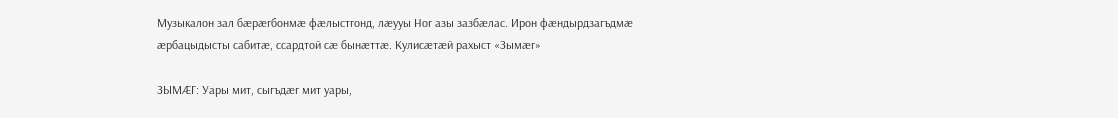Музыкалон зал бӕрӕгбонмӕ фӕлыстгонд, лӕууы Ног азы зазбӕлас. Ирон фӕндырдзагъдмӕ ӕрбацыдысты сабитӕ, ссардтой сӕ бынӕттӕ. Кулисӕтӕй рахыст «Зымӕг»

ЗЫМӔГ: Уары мит, сыгъдӕг мит уары,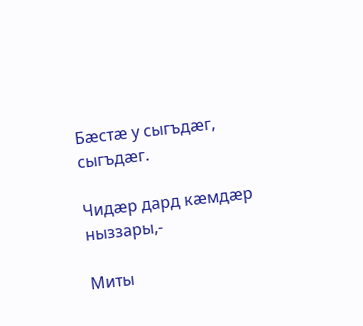Бӕстӕ у сыгъдӕг, сыгъдӕг.

Чидӕр дард кӕмдӕр ныззары,-

Миты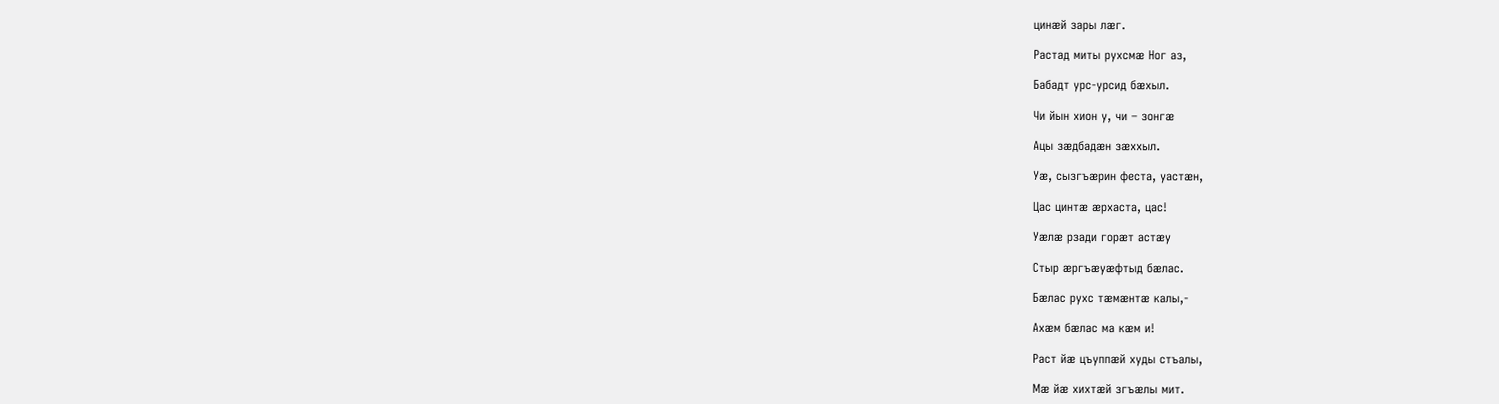цинӕй зары лӕг.

Растад миты рухсмӕ Ног аз,

Бабадт урс-урсид бӕхыл.

Чи йын хион у, чи – зонгӕ

Ацы зӕдбадӕн зӕххыл.

Уӕ, сызгъӕрин феста, уастӕн,

Цас цинтӕ ӕрхаста, цас!

Уӕлӕ рзади горӕт астӕу

Стыр ӕргъӕуӕфтыд бӕлас.

Бӕлас рухс тӕмӕнтӕ калы,-

Ахӕм бӕлас ма кӕм и!

Раст йӕ цъуппӕй худы стъалы,

Мӕ йӕ хихтӕй згъӕлы мит.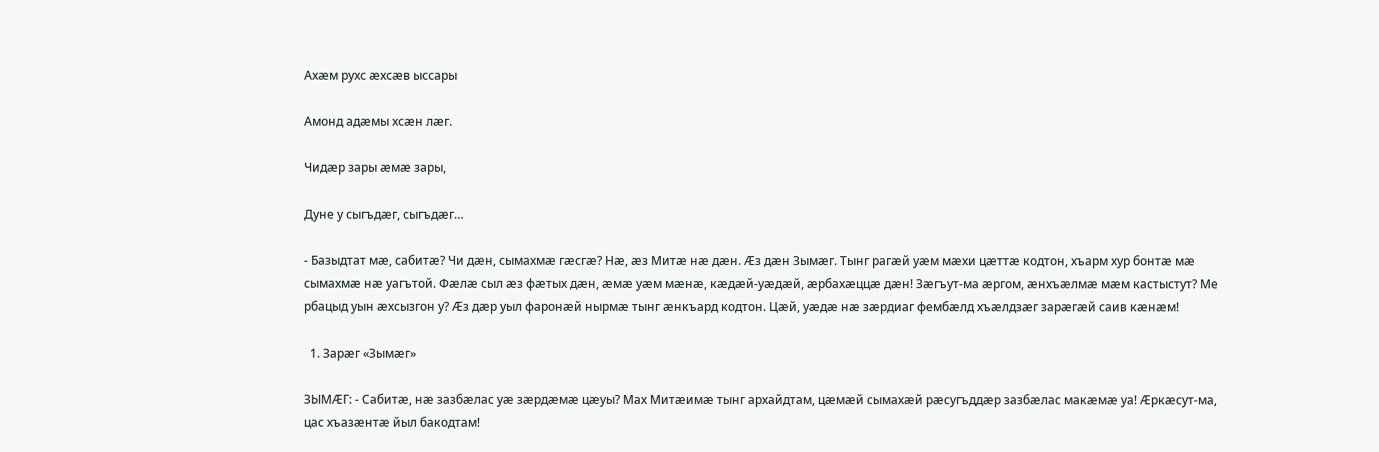Ахӕм рухс ӕхсӕв ыссары

Амонд адӕмы хсӕн лӕг.

Чидӕр зары ӕмӕ зары,

Дуне у сыгъдӕг, сыгъдӕг…

- Базыдтат мӕ, сабитӕ? Чи дӕн, сымахмӕ гӕсгӕ? Нӕ, ӕз Митӕ нӕ дӕн. Ӕз дӕн Зымӕг. Тынг рагӕй уӕм мӕхи цӕттӕ кодтон, хъарм хур бонтӕ мӕ сымахмӕ нӕ уагътой. Фӕлӕ сыл ӕз фӕтых дӕн, ӕмӕ уӕм мӕнӕ, кӕдӕй-уӕдӕй, ӕрбахӕццӕ дӕн! Зӕгъут-ма ӕргом, ӕнхъӕлмӕ мӕм кастыстут? Ме рбацыд уын ӕхсызгон у? Ӕз дӕр уыл фаронӕй нырмӕ тынг ӕнкъард кодтон. Цӕй, уӕдӕ нӕ зӕрдиаг фембӕлд хъӕлдзӕг зарӕгӕй саив кӕнӕм!

  1. Зарӕг «Зымӕг»

ЗЫМӔГ: - Сабитӕ, нӕ зазбӕлас уӕ зӕрдӕмӕ цӕуы? Мах Митӕимӕ тынг архайдтам, цӕмӕй сымахӕй рӕсугъддӕр зазбӕлас макӕмӕ уа! Ӕркӕсут-ма, цас хъазӕнтӕ йыл бакодтам!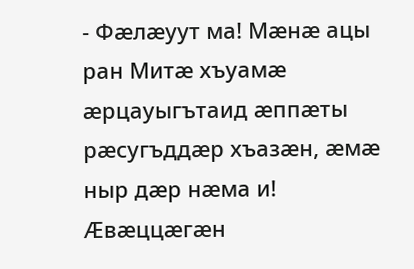- Фӕлӕуут ма! Мӕнӕ ацы ран Митӕ хъуамӕ ӕрцауыгътаид ӕппӕты рӕсугъддӕр хъазӕн, ӕмӕ ныр дӕр нӕма и! Ӕвӕццӕгӕн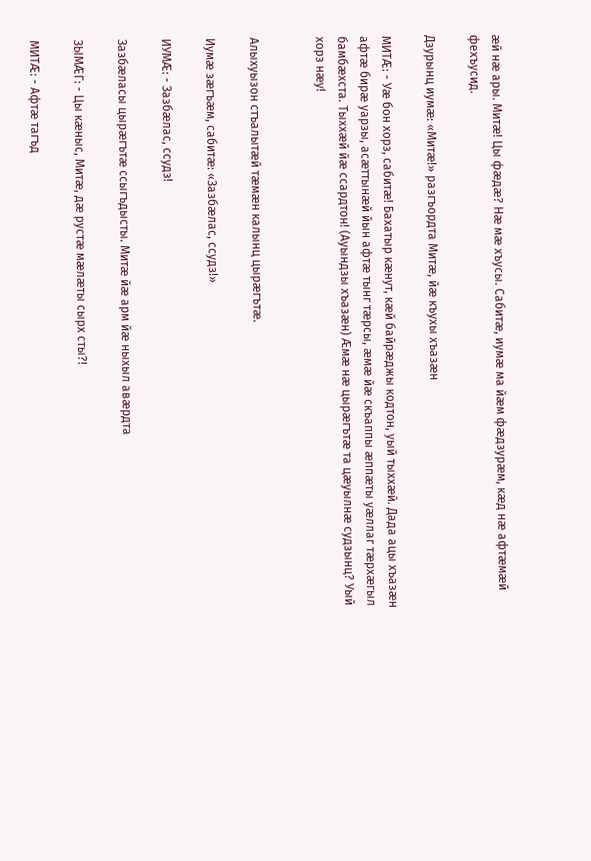ӕй нӕ ары. Митӕ! Цы фӕдӕ? Нӕ мӕ хъусы. Сабитӕ, иумӕ ма йӕм фӕдзурӕм, кӕд нӕ афтӕмӕй фехъусид.

Дзурынц иумӕ: «Митӕ!» разгъордта Митӕ, йӕ къухы хъазӕн

МИТӔ: - Уӕ бон хорз, сабитӕ! Бахатыр кӕнут, кӕй байрӕджы кодтон, уый тыххӕй. Дада ацы хъазӕн афтӕ бирӕ уарзы, асӕттынӕй йын афтӕ тынг тӕрсы, ӕмӕ йӕ скъаппы ӕппӕты уӕллаг тӕрхӕгыл бамбӕхста. Тыххӕй йӕ ссардтон! (Ауындзы хъазӕн) Ӕмӕ нӕ цырӕгътӕ та цӕуылнӕ судзынц? Уый хорз нӕу!


Алыхуызон стъалытӕй тӕмӕн калынц цырӕгътӕ.

Иумӕ зӕгъӕм, сабитӕ: «Зазбӕлас, ссудз!»

ИУМÆ: - Зазбӕлас, ссудз!

Зазбӕласы цырӕгътӕ ссыгъдысты. Митӕ йӕ арм йӕ ныхыл авӕрдта

ЗЫМӔГ: - Цы кӕныс, Митӕ, дӕ рустӕ мӕлӕты сырх сты?!

МИТӔ: - Афтӕ тагъд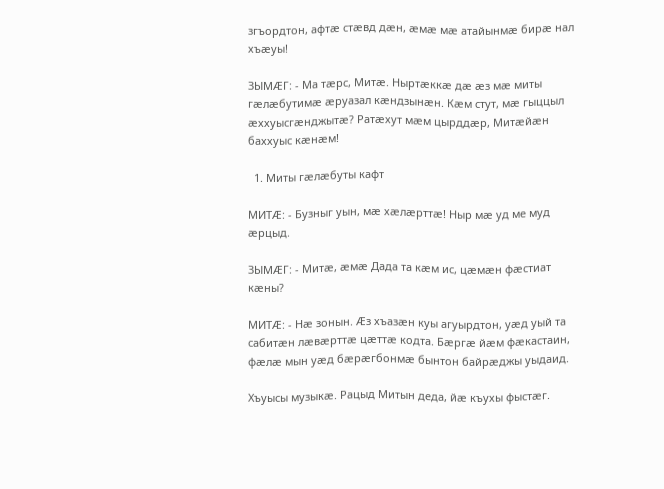згъордтон, афтӕ стӕвд дӕн, ӕмӕ мӕ атайынмӕ бирӕ нал хъӕуы!

ЗЫМӔГ: - Ма тӕрс, Митӕ. Ныртӕккӕ дӕ ӕз мӕ миты гӕлӕбутимӕ ӕруазал кӕндзынӕн. Кӕм стут, мӕ гыццыл ӕххуысгӕнджытӕ? Ратӕхут мӕм цырддӕр, Митӕйӕн баххуыс кӕнӕм!

  1. Миты гӕлӕбуты кафт

МИТӔ: - Бузныг уын, мӕ хӕлӕрттӕ! Ныр мӕ уд ме муд ӕрцыд.

ЗЫМӔГ: - Митӕ, ӕмӕ Дада та кӕм ис, цӕмӕн фӕстиат кӕны?

МИТӔ: - Нӕ зонын. Ӕз хъазӕн куы агуырдтон, уӕд уый та сабитӕн лӕвӕрттӕ цӕттӕ кодта. Бӕргӕ йӕм фӕкастаин, фӕлӕ мын уӕд бӕрӕгбонмӕ бынтон байрӕджы уыдаид.

Хъуысы музыкӕ. Рацыд Митын деда, йӕ къухы фыстӕг.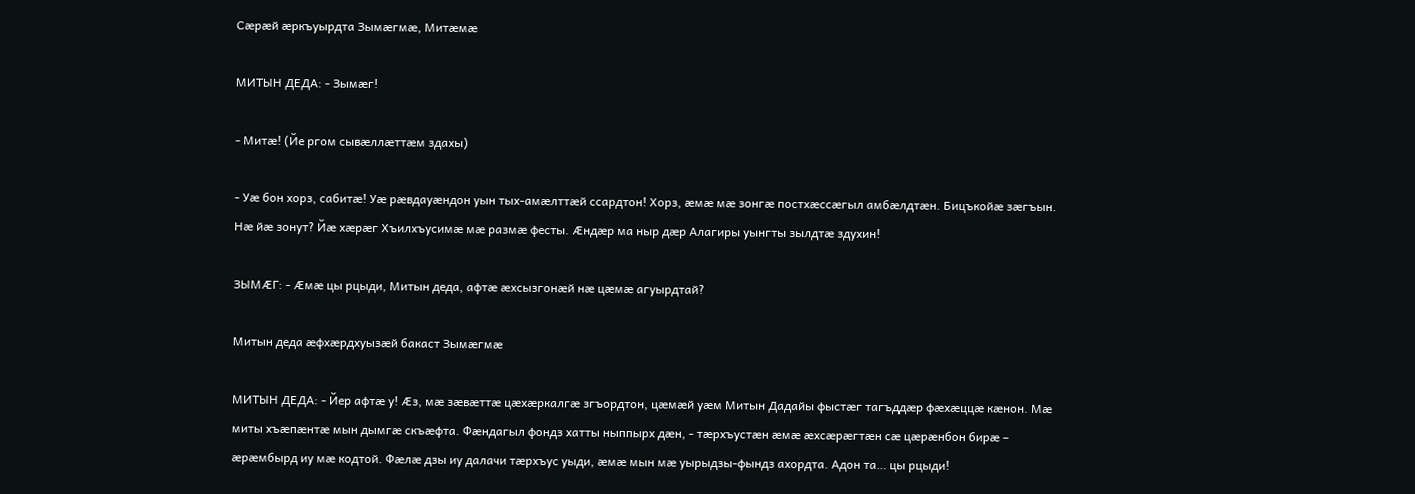Сӕрӕй ӕркъуырдта Зымӕгмӕ, Митӕмӕ

МИТЫН ДЕДА: - Зымӕг!

- Митӕ! (Йе ргом сывӕллӕттӕм здахы)

- Уӕ бон хорз, сабитӕ! Уӕ рӕвдауӕндон уын тых-амӕлттӕй ссардтон! Хорз, ӕмӕ мӕ зонгӕ постхӕссӕгыл амбӕлдтӕн. Бицъкойӕ зӕгъын. Нӕ йӕ зонут? Йӕ хӕрӕг Хъилхъусимӕ мӕ размӕ фесты. Ӕндӕр ма ныр дӕр Алагиры уынгты зылдтӕ здухин!

ЗЫМӔГ: - Æмӕ цы рцыди, Митын деда, афтӕ ӕхсызгонӕй нӕ цӕмӕ агуырдтай?

Митын деда ӕфхӕрдхуызӕй бакаст Зымӕгмӕ

МИТЫН ДЕДА: - Йер афтӕ у! Ӕз, мӕ зӕвӕттӕ цӕхӕркалгӕ згъордтон, цӕмӕй уӕм Митын Дадайы фыстӕг тагъддӕр фӕхӕццӕ кӕнон. Мӕ миты хъӕпӕнтӕ мын дымгӕ скъӕфта. Фӕндагыл фондз хатты ныппырх дӕн, - тӕрхъустӕн ӕмӕ ӕхсӕрӕгтӕн сӕ цӕрӕнбон бирӕ – ӕрӕмбырд иу мӕ кодтой. Фӕлӕ дзы иу далачи тӕрхъус уыди, ӕмӕ мын мӕ уырыдзы-фындз ахордта. Адон та… цы рцыди!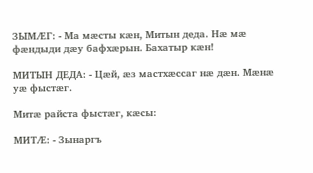ЗЫМӔГ: - Ма мӕсты кӕн, Митын деда. Нӕ мӕ фӕндыди дӕу бафхӕрын. Бахатыр кӕн!

МИТЫН ДЕДА: - Цӕй, ӕз мастхӕссаг нӕ дӕн. Мӕнӕ уӕ фыстӕг.

Митӕ райста фыстӕг, кӕсы:

МИТӔ: - Зынаргъ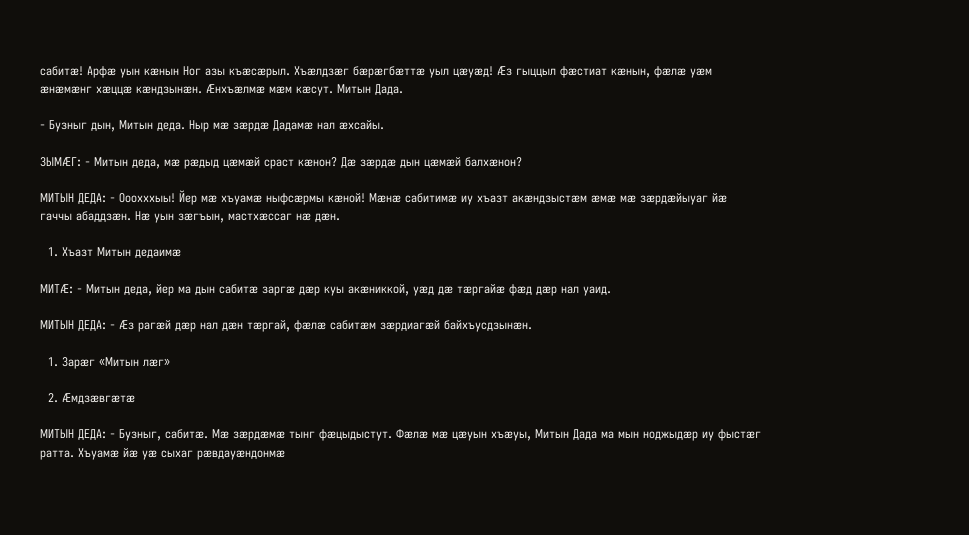сабитӕ! Арфӕ уын кӕнын Ног азы къӕсӕрыл. Хъӕлдзӕг бӕрӕгбӕттӕ уыл цӕуӕд! Ӕз гыццыл фӕстиат кӕнын, фӕлӕ уӕм ӕнӕмӕнг хӕццӕ кӕндзынӕн. Ӕнхъӕлмӕ мӕм кӕсут. Митын Дада.

- Бузныг дын, Митын деда. Ныр мӕ зӕрдӕ Дадамӕ нал ӕхсайы.

ЗЫМӔГ: - Митын деда, мӕ рӕдыд цӕмӕй сраст кӕнон? Дӕ зӕрдӕ дын цӕмӕй балхӕнон?

МИТЫН ДЕДА: - Ооохххыы! Йер мӕ хъуамӕ ныфсӕрмы кӕной! Мӕнӕ сабитимӕ иу хъазт акӕндзыстӕм ӕмӕ мӕ зӕрдӕйыуаг йӕ гаччы абаддзӕн. Нӕ уын зӕгъын, мастхӕссаг нӕ дӕн.

  1. Хъазт Митын дедаимӕ

МИТӔ: - Митын деда, йер ма дын сабитӕ заргӕ дӕр куы акӕниккой, уӕд дӕ тӕргайӕ фӕд дӕр нал уаид.

МИТЫН ДЕДА: - Ӕз рагӕй дӕр нал дӕн тӕргай, фӕлӕ сабитӕм зӕрдиагӕй байхъусдзынӕн.

  1. Зарӕг «Митын лӕг»

  2. Ӕмдзӕвгӕтӕ

МИТЫН ДЕДА: - Бузныг, сабитӕ. Мӕ зӕрдӕмӕ тынг фӕцыдыстут. Фӕлӕ мӕ цӕуын хъӕуы, Митын Дада ма мын ноджыдӕр иу фыстӕг ратта. Хъуамӕ йӕ уӕ сыхаг рӕвдауӕндонмӕ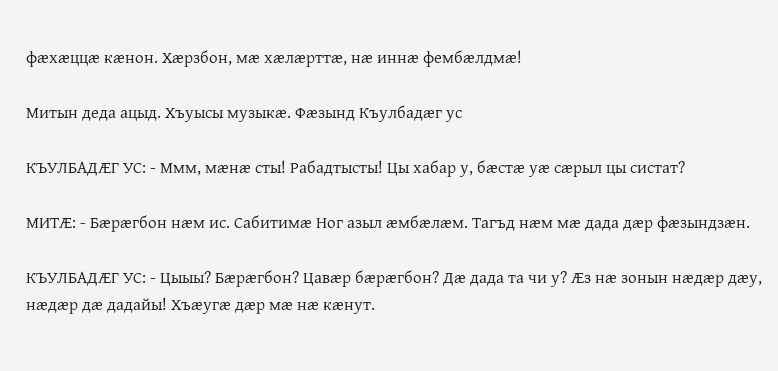фӕхӕццӕ кӕнон. Хӕрзбон, мӕ хӕлӕрттӕ, нӕ иннӕ фембӕлдмӕ!

Митын деда ацыд. Хъуысы музыкӕ. Фӕзынд Къулбадӕг ус

КЪУЛБАДӔГ УС: - Ммм, мӕнӕ сты! Рабадтысты! Цы хабар у, бӕстӕ уӕ сӕрыл цы систат?

МИТӔ: - Бӕрӕгбон нӕм ис. Сабитимӕ Ног азыл ӕмбӕлӕм. Тагъд нӕм мӕ дада дӕр фӕзындзӕн.

КЪУЛБАДӔГ УС: - Цыыы? Бӕрӕгбон? Цавӕр бӕрӕгбон? Дӕ дада та чи у? Ӕз нӕ зонын нӕдӕр дӕу, нӕдӕр дӕ дадайы! Хъӕугӕ дӕр мӕ нӕ кӕнут.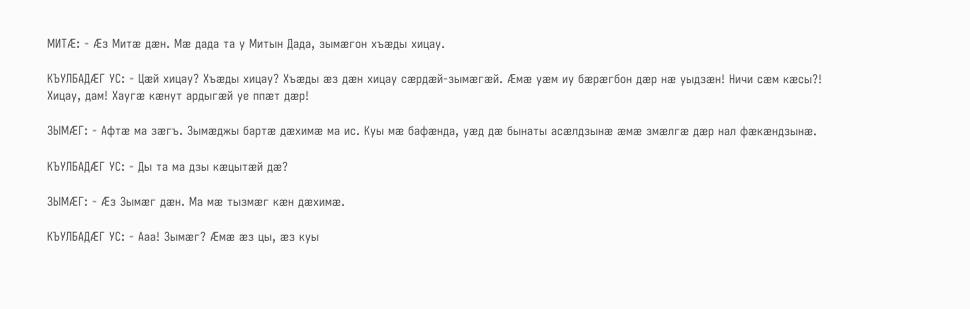МИТӔ: - Ӕз Митӕ дӕн. Мӕ дада та у Митын Дада, зымӕгон хъӕды хицау.

КЪУЛБАДӔГ УС: - Цӕй хицау? Хъӕды хицау? Хъӕды ӕз дӕн хицау сӕрдӕй-зымӕгӕй. Ӕмӕ уӕм иу бӕрӕгбон дӕр нӕ уыдзӕн! Ничи сӕм кӕсы?! Хицау, дам! Хаугӕ кӕнут ардыгӕй уе ппӕт дӕр!

ЗЫМӔГ: - Афтӕ ма зӕгъ. Зымӕджы бартӕ дӕхимӕ ма ис. Куы мӕ бафӕнда, уӕд дӕ бынаты асӕлдзынӕ ӕмӕ змӕлгӕ дӕр нал фӕкӕндзынӕ.

КЪУЛБАДӔГ УС: - Ды та ма дзы кӕцытӕй дӕ?

ЗЫМӔГ: - Ӕз Зымӕг дӕн. Ма мӕ тызмӕг кӕн дӕхимӕ.

КЪУЛБАДӔГ УС: - Ааа! Зымӕг? Ӕмӕ ӕз цы, ӕз куы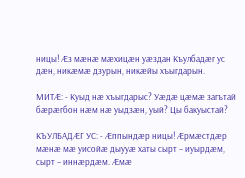ницы! Ӕз мӕнӕ мӕхицӕн уӕздан Къулбадӕг ус дӕн, никӕмӕ дзурын, никӕйы хъыгдарын.

МИТӔ: - Куыд нӕ хъыгдарыс? Уӕдӕ цӕмӕ загътай бӕрӕгбон нӕм нӕ уыдзӕн, уый? Цы бакуыстай?

КЪУЛБАДӔГ УС: - Ӕппындӕр ницы! Ӕрмӕстдӕр мӕнӕ мӕ уисойӕ дыууӕ хаты сырт – иуырдӕм, сырт – иннӕрдӕм. Ӕмӕ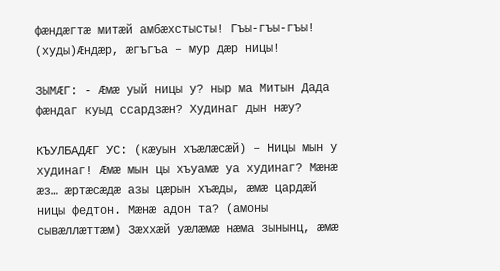фӕндӕгтӕ митӕй амбӕхстысты! Гъы-гъы-гъы! (худы)Ӕндӕр, ӕгъгъа – мур дӕр ницы!

ЗЫМӔГ: - Ӕмӕ уый ницы у? ныр ма Митын Дада фӕндаг куыд ссардзӕн? Худинаг дын нӕу?

КЪУЛБАДӔГ УС: (кӕуын хъӕлӕсӕй) – Ницы мын у худинаг! Ӕмӕ мын цы хъуамӕ уа худинаг? Мӕнӕ ӕз… ӕртӕсӕдӕ азы цӕрын хъӕды, ӕмӕ цардӕй ницы федтон. Мӕнӕ адон та? (амоны сывӕллӕттӕм) Зӕххӕй уӕлӕмӕ нӕма зынынц, ӕмӕ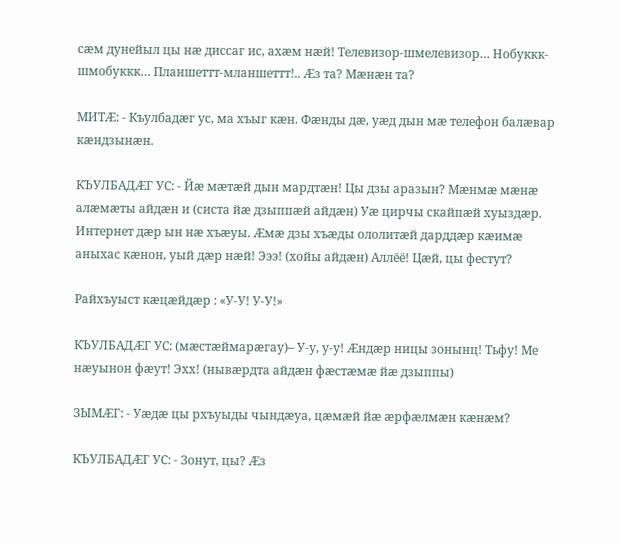сӕм дунейыл цы нӕ диссаг ис, ахӕм нӕй! Телевизор-шмелевизор… Нобуккк-шмобуккк… Планшеттт-мланшеттт!.. Ӕз та? Мӕнӕн та?

МИТӔ: - Къулбадӕг ус, ма хъыг кӕн. Фӕнды дӕ, уӕд дын мӕ телефон балӕвар кӕндзынӕн.

КЪУЛБАДӔГ УС: - Йӕ мӕтӕй дын мардтӕн! Цы дзы аразын? Мӕнмӕ мӕнӕ алӕмӕты айдӕн и (систа йӕ дзыппӕй айдӕн) Уӕ цирчы скайпӕй хуыздӕр. Интернет дӕр ын нӕ хъӕуы. Ӕмӕ дзы хъӕды ололитӕй дарддӕр кӕимӕ аныхас кӕнон, уый дӕр нӕй! Эээ! (хойы айдӕн) Аллёё! Цӕй, цы фестут?

Райхъуыст кӕцӕйдӕр : «У-У! У-У!»

КЪУЛБАДӔГ УС: (мӕстӕймарӕгау)– У-у, у-у! Ӕндӕр ницы зонынц! Тьфу! Ме нӕуынон фӕут! Эхх! (нывӕрдта айдӕн фӕстӕмӕ йӕ дзыппы)

ЗЫМӔГ: - Уӕдӕ цы рхъуыды чындӕуа, цӕмӕй йӕ ӕрфӕлмӕн кӕнӕм?

КЪУЛБАДӔГ УС: - Зонут, цы? Ӕз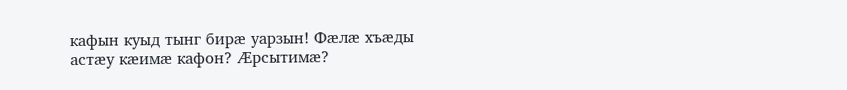кафын куыд тынг бирӕ уарзын! Фӕлӕ хъӕды астӕу кӕимӕ кафон? Ӕрсытимӕ?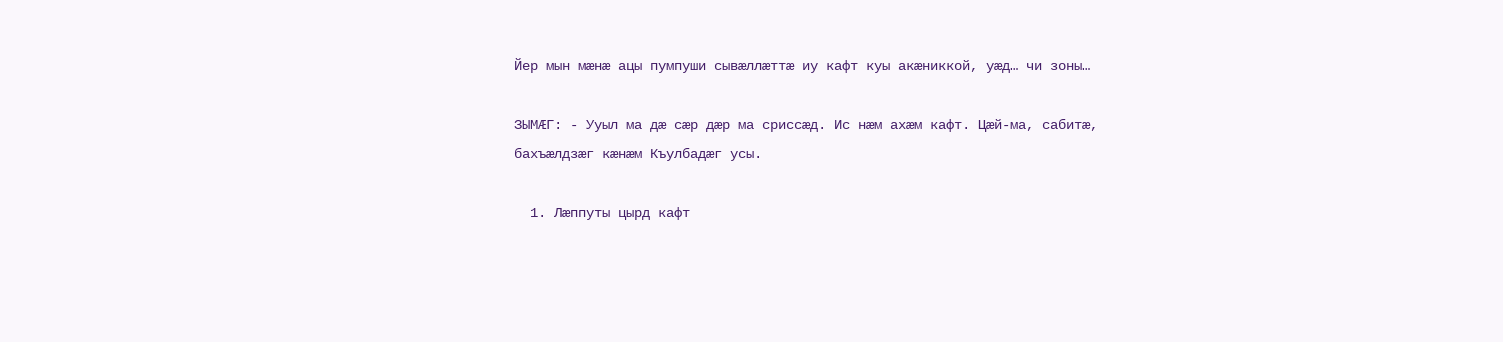Йер мын мӕнӕ ацы пумпуши сывӕллӕттӕ иу кафт куы акӕниккой, уӕд… чи зоны…

ЗЫМӔГ: - Ууыл ма дӕ сӕр дӕр ма сриссӕд. Ис нӕм ахӕм кафт. Цӕй-ма, сабитӕ, бахъӕлдзӕг кӕнӕм Къулбадӕг усы.

  1. Лӕппуты цырд кафт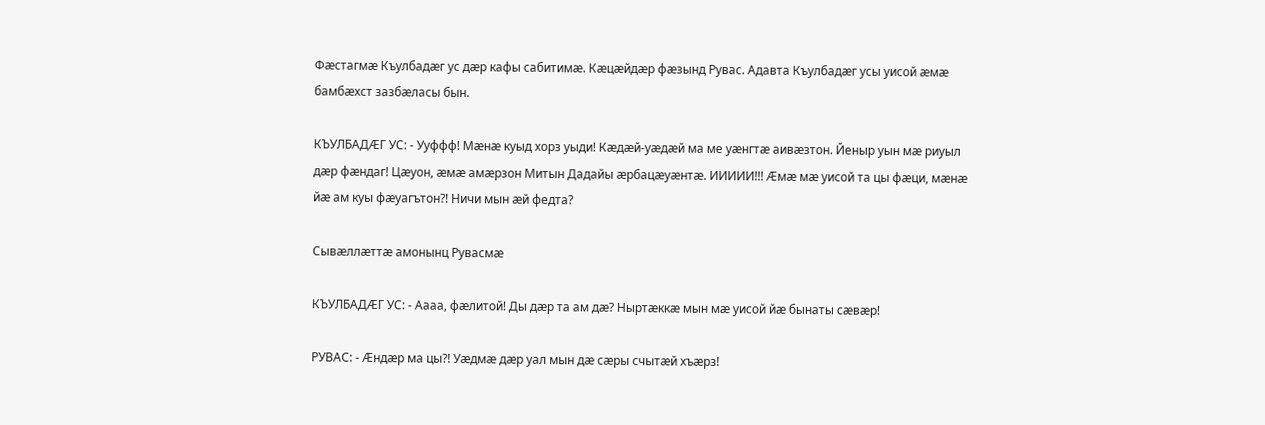Фӕстагмӕ Къулбадӕг ус дӕр кафы сабитимӕ. Кӕцӕйдӕр фӕзынд Рувас. Адавта Къулбадӕг усы уисой ӕмӕ бамбӕхст зазбӕласы бын.

КЪУЛБАДӔГ УС: - Ууффф! Мӕнӕ куыд хорз уыди! Кӕдӕй-уӕдӕй ма ме уӕнгтӕ аивӕзтон. Йеныр уын мӕ риуыл дӕр фӕндаг! Цӕуон, ӕмӕ амӕрзон Митын Дадайы ӕрбацӕуӕнтӕ. ИИИИИ!!! Ӕмӕ мӕ уисой та цы фӕци, мӕнӕ йӕ ам куы фӕуагътон?! Ничи мын ӕй федта?

Сывӕллӕттӕ амонынц Рувасмӕ

КЪУЛБАДӔГ УС: - Аааа, фӕлитой! Ды дӕр та ам дӕ? Ныртӕккӕ мын мӕ уисой йӕ бынаты сӕвӕр!

РУВАС: - Ӕндӕр ма цы?! Уӕдмӕ дӕр уал мын дӕ сӕры счытӕй хъӕрз!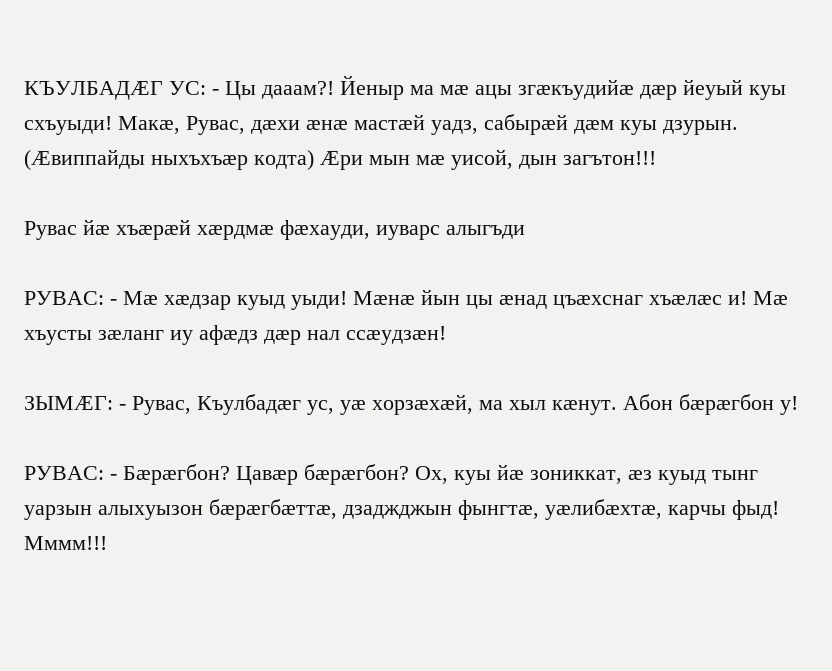КЪУЛБАДӔГ УС: - Цы дааам?! Йеныр ма мӕ ацы згӕкъудийӕ дӕр йеуый куы схъуыди! Макӕ, Рувас, дӕхи ӕнӕ мастӕй уадз, сабырӕй дӕм куы дзурын. (Ӕвиппайды ныхъхъӕр кодта) Ӕри мын мӕ уисой, дын загътон!!!

Рувас йӕ хъӕрӕй хӕрдмӕ фӕхауди, иуварс алыгъди

РУВАС: - Мӕ хӕдзар куыд уыди! Мӕнӕ йын цы ӕнад цъӕхснаг хъӕлӕс и! Мӕ хъусты зӕланг иу афӕдз дӕр нал ссӕудзӕн!

ЗЫМӔГ: - Рувас, Къулбадӕг ус, уӕ хорзӕхӕй, ма хыл кӕнут. Абон бӕрӕгбон у!

РУВАС: - Бӕрӕгбон? Цавӕр бӕрӕгбон? Ох, куы йӕ зониккат, ӕз куыд тынг уарзын алыхуызон бӕрӕгбӕттӕ, дзаджджын фынгтӕ, уӕлибӕхтӕ, карчы фыд! Мммм!!!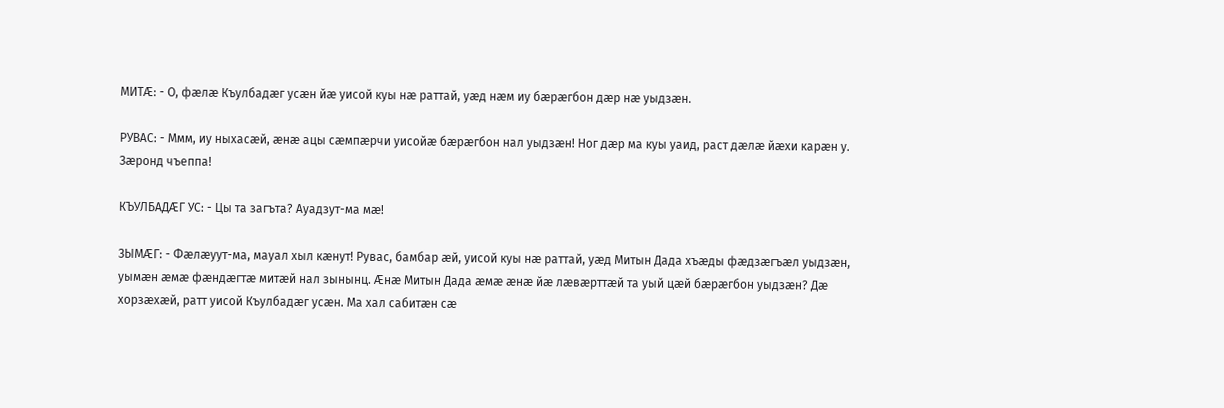МИТӔ: - О, фӕлӕ Къулбадӕг усӕн йӕ уисой куы нӕ раттай, уӕд нӕм иу бӕрӕгбон дӕр нӕ уыдзӕн.

РУВАС: - Ммм, иу ныхасӕй, ӕнӕ ацы сӕмпӕрчи уисойӕ бӕрӕгбон нал уыдзӕн! Ног дӕр ма куы уаид, раст дӕлӕ йӕхи карӕн у. Зӕронд чъеппа!

КЪУЛБАДӔГ УС: - Цы та загъта? Ауадзут-ма мӕ!

ЗЫМӔГ: - Фӕлӕуут-ма, мауал хыл кӕнут! Рувас, бамбар ӕй, уисой куы нӕ раттай, уӕд Митын Дада хъӕды фӕдзӕгъӕл уыдзӕн, уымӕн ӕмӕ фӕндӕгтӕ митӕй нал зынынц. Ӕнӕ Митын Дада ӕмӕ ӕнӕ йӕ лӕвӕрттӕй та уый цӕй бӕрӕгбон уыдзӕн? Дӕ хорзӕхӕй, ратт уисой Къулбадӕг усӕн. Ма хал сабитӕн сӕ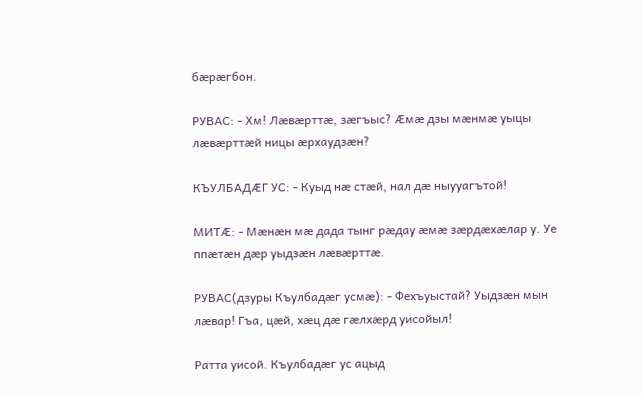бӕрӕгбон.

РУВАС: - Хм! Лӕвӕрттӕ, зӕгъыс? Ӕмӕ дзы мӕнмӕ уыцы лӕвӕрттӕй ницы ӕрхаудзӕн?

КЪУЛБАДӔГ УС: - Куыд нӕ стӕй, нал дӕ ныууагътой!

МИТӔ: - Мӕнӕн мӕ дада тынг рӕдау ӕмӕ зӕрдӕхӕлар у. Уе ппӕтӕн дӕр уыдзӕн лӕвӕрттӕ.

РУВАС(дзуры Къулбадӕг усмӕ): - Фехъуыстай? Уыдзӕн мын лӕвар! Гъа, цӕй, хӕц дӕ гӕлхӕрд уисойыл!

Ратта уисой. Къулбадӕг ус ацыд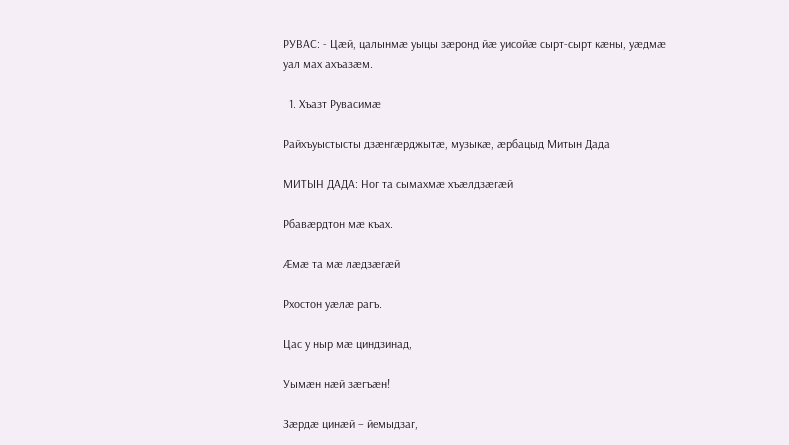РУВАС: - Цӕй, цалынмӕ уыцы зӕронд йӕ уисойӕ сырт-сырт кӕны, уӕдмӕ уал мах ахъазӕм.

  1. Хъазт Рувасимӕ

Райхъуыстысты дзӕнгӕрджытӕ, музыкӕ, ӕрбацыд Митын Дада

МИТЫН ДАДА: Ног та сымахмӕ хъӕлдзӕгӕй

Рбавӕрдтон мӕ къах.

Ӕмӕ та мӕ лӕдзӕгӕй

Рхостон уӕлӕ рагъ.

Цас у ныр мӕ циндзинад,

Уымӕн нӕй зӕгъӕн!

Зӕрдӕ цинӕй – йемыдзаг,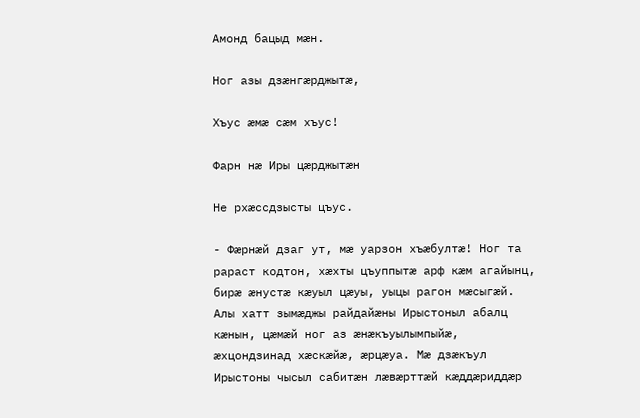Амонд бацыд мӕн.

Ног азы дзӕнгӕрджытӕ,

Хъус ӕмӕ сӕм хъус!

Фарн нӕ Иры цӕрджытӕн

Не рхӕссдзысты цъус.

- Фӕрнӕй дзаг ут, мӕ уарзон хъӕбултӕ! Ног та рараст кодтон, хӕхты цъуппытӕ арф кӕм агайынц, бирӕ ӕнустӕ кӕуыл цӕуы, уыцы рагон мӕсыгӕй. Алы хатт зымӕджы райдайӕны Ирыстоныл абалц кӕнын, цӕмӕй ног аз ӕнӕкъуылымпыйӕ, ӕхцондзинад хӕскӕйӕ, ӕрцӕуа. Мӕ дзӕкъул Ирыстоны чысыл сабитӕн лӕвӕрттӕй кӕддӕриддӕр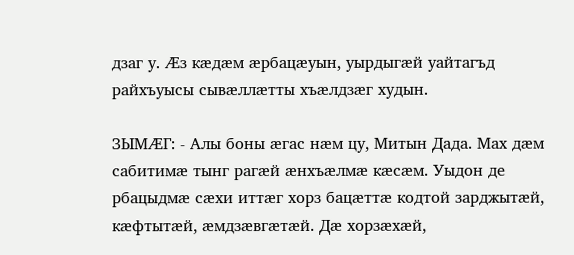дзаг у. Ӕз кӕдӕм ӕрбацӕуын, уырдыгӕй уайтагъд райхъуысы сывӕллӕтты хъӕлдзӕг худын.

ЗЫМӔГ: - Алы боны ӕгас нӕм цу, Митын Дада. Мах дӕм сабитимӕ тынг рагӕй ӕнхъӕлмӕ кӕсӕм. Уыдон де рбацыдмӕ сӕхи иттӕг хорз бацӕттӕ кодтой зарджытӕй, кӕфтытӕй, ӕмдзӕвгӕтӕй. Дӕ хорзӕхӕй,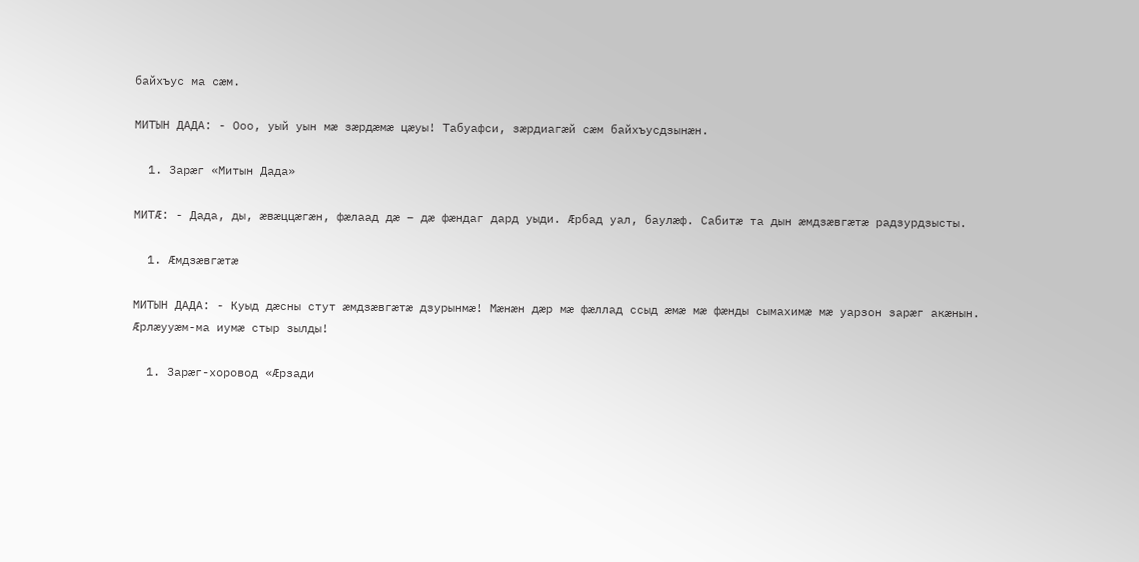байхъус ма сӕм.

МИТЫН ДАДА: - Ооо, уый уын мӕ зӕрдӕмӕ цӕуы! Табуафси, зӕрдиагӕй сӕм байхъусдзынӕн.

  1. Зарӕг «Митын Дада»

МИТӔ: - Дада, ды, ӕвӕццӕгӕн, фӕлаад дӕ – дӕ фӕндаг дард уыди. Ӕрбад уал, баулӕф. Сабитӕ та дын ӕмдзӕвгӕтӕ радзурдзысты.

  1. Ӕмдзӕвгӕтӕ

МИТЫН ДАДА: - Куыд дӕсны стут ӕмдзӕвгӕтӕ дзурынмӕ! Мӕнӕн дӕр мӕ фӕллад ссыд ӕмӕ мӕ фӕнды сымахимӕ мӕ уарзон зарӕг акӕнын. Ӕрлӕууӕм-ма иумӕ стыр зылды!

  1. Зарӕг-хоровод «Ӕрзади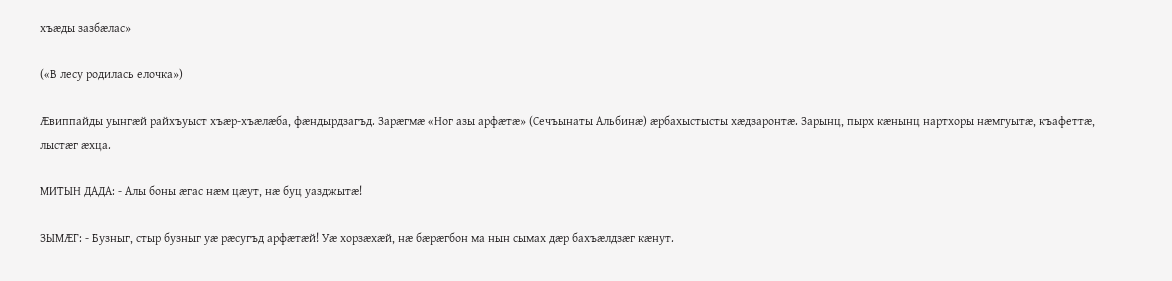хъӕды зазбӕлас»

(«В лесу родилась елочка»)

Ӕвиппайды уынгӕй райхъуыст хъӕр-хъӕлӕба, фӕндырдзагъд. Зарӕгмӕ «Ног азы арфӕтӕ» (Сечъынаты Альбинӕ) ӕрбахыстысты хӕдзаронтӕ. Зарынц, пырх кӕнынц нартхоры нӕмгуытӕ, къафеттӕ, лыстӕг ӕхца.

МИТЫН ДАДА: - Алы боны ӕгас нӕм цӕут, нӕ буц уазджытӕ!

ЗЫМӔГ: - Бузныг, стыр бузныг уӕ рӕсугъд арфӕтӕй! Уӕ хорзӕхӕй, нӕ бӕрӕгбон ма нын сымах дӕр бахъӕлдзӕг кӕнут.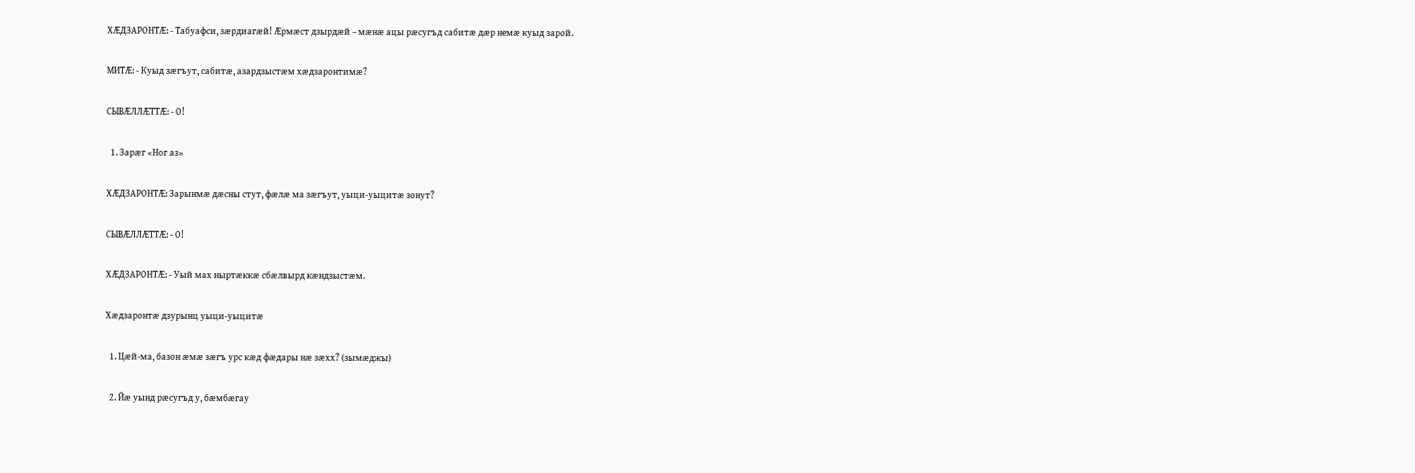ХӔДЗАРОНТӔ: - Табуафси, зӕрдиагӕй! Ӕрмӕст дзырдӕй – мӕнӕ ацы рӕсугъд сабитӕ дӕр немӕ куыд зарой.

МИТӔ: - Куыд зӕгъут, сабитӕ, азардзыстӕм хӕдзаронтимӕ?

СЫВӔЛЛӔТТӔ: - О!

  1. Зарӕг «Ног аз»

ХӔДЗАРОНТӔ: Зарынмӕ дӕсны стут, фӕлӕ ма зӕгъут, уыци-уыцитӕ зонут?

СЫВӔЛЛӔТТӔ: - О!

ХӔДЗАРОНТӔ: - Уый мах ныртӕккӕ сбӕлвырд кӕндзыстӕм.

Хӕдзаронтӕ дзурынц уыци-уыцитӕ

  1. Цӕй-ма, базон ӕмӕ зӕгъ урс кӕд фӕдары нӕ зӕхх? (зымӕджы)

  2. Йӕ уынд рӕсугъд у, бӕмбӕгау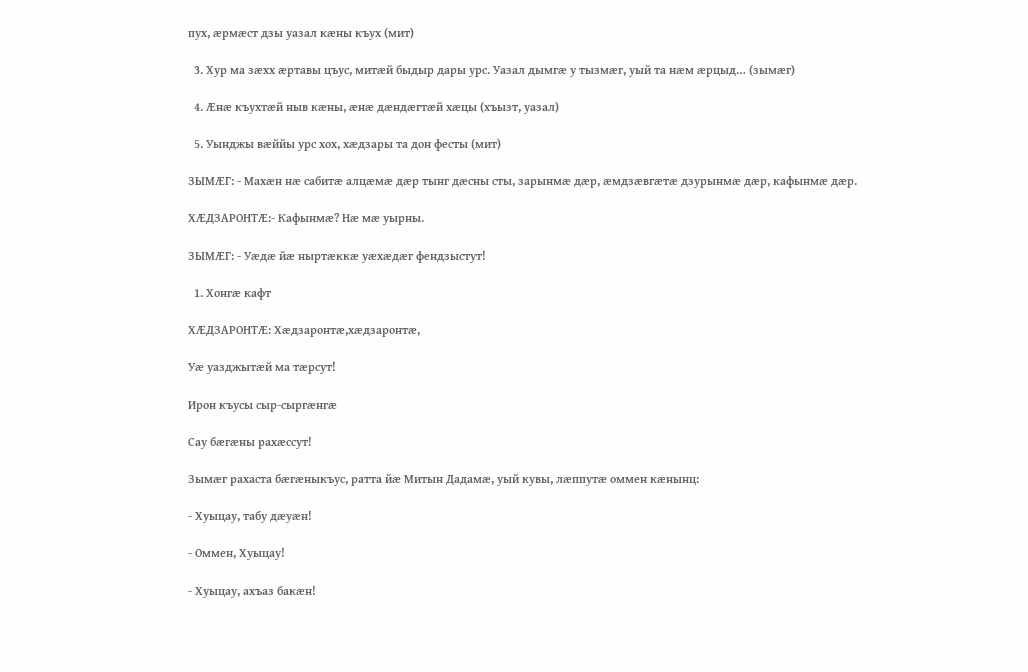пух, ӕрмӕст дзы уазал кӕны къух (мит)

  3. Хур ма зӕхх ӕртавы цъус, митӕй быдыр дары урс. Уазал дымгӕ у тызмӕг, уый та нӕм ӕрцыд… (зымӕг)

  4. Ӕнӕ къухтӕй ныв кӕны, ӕнӕ дӕндӕгтӕй хӕцы (хъызт, уазал)

  5. Уынджы вӕййы урс хох, хӕдзары та дон фесты (мит)

ЗЫМӔГ: - Махӕн нӕ сабитӕ алцӕмӕ дӕр тынг дӕсны сты, зарынмӕ дӕр, ӕмдзӕвгӕтӕ дзурынмӕ дӕр, кафынмӕ дӕр.

ХӔДЗАРОНТӔ:- Кафынмӕ? Нӕ мӕ уырны.

ЗЫМӔГ: - Уӕдӕ йӕ ныртӕккӕ уӕхӕдӕг фендзыстут!

  1. Хонгӕ кафт

ХӔДЗАРОНТӔ: Хӕдзаронтӕ,хӕдзаронтӕ,

Уӕ уазджытӕй ма тӕрсут!

Ирон къусы сыр-сыргӕнгӕ

Сау бӕгӕны рахӕссут!

Зымӕг рахаста бӕгӕныкъус, ратта йӕ Митын Дадамӕ, уый кувы, лӕппутӕ оммен кӕнынц:

- Хуыцау, табу дæуæн!

- Оммен, Хуыцау!

- Хуыцау, ахъаз бакæн!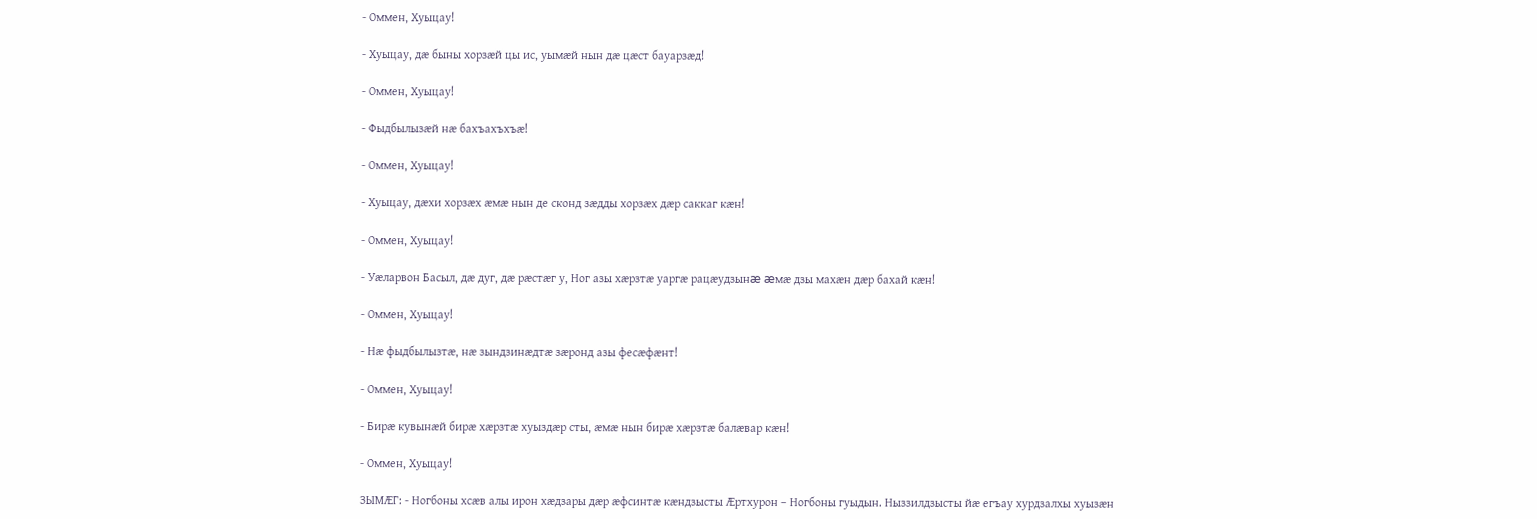- Оммен, Хуыцау!

- Хуыцау, дæ быны хорзæй цы ис, уымæй нын дæ цæст бауарзæд!

- Оммен, Хуыцау!

- Фыдбылызæй нæ бахъахъхъæ!

- Оммен, Хуыцау!

- Хуыцау, дæхи хорзæх æмæ нын де сконд зæдды хорзæх дæр саккаг кæн!

- Оммен, Хуыцау!

- Уæларвон Басыл, дæ дуг, дæ рæстæг у, Ног азы хæрзтæ уаргæ рацæудзынæ æмæ дзы махæн дæр бахай кæн!

- Оммен, Хуыцау!

- Нæ фыдбылызтæ, нæ зындзинæдтæ зæронд азы фесæфæнт!

- Оммен, Хуыцау!

- Бирæ кувынæй бирæ хæрзтæ хуыздæр сты, æмæ нын бирæ хæрзтæ балæвар кæн!

- Оммен, Хуыцау!

ЗЫМӔГ: - Ногбоны хсӕв алы ирон хӕдзары дӕр ӕфсинтӕ кӕндзысты Æртхурон – Ногбоны гуыдын. Ныззилдзысты йӕ егъау хурдзалхы хуызӕн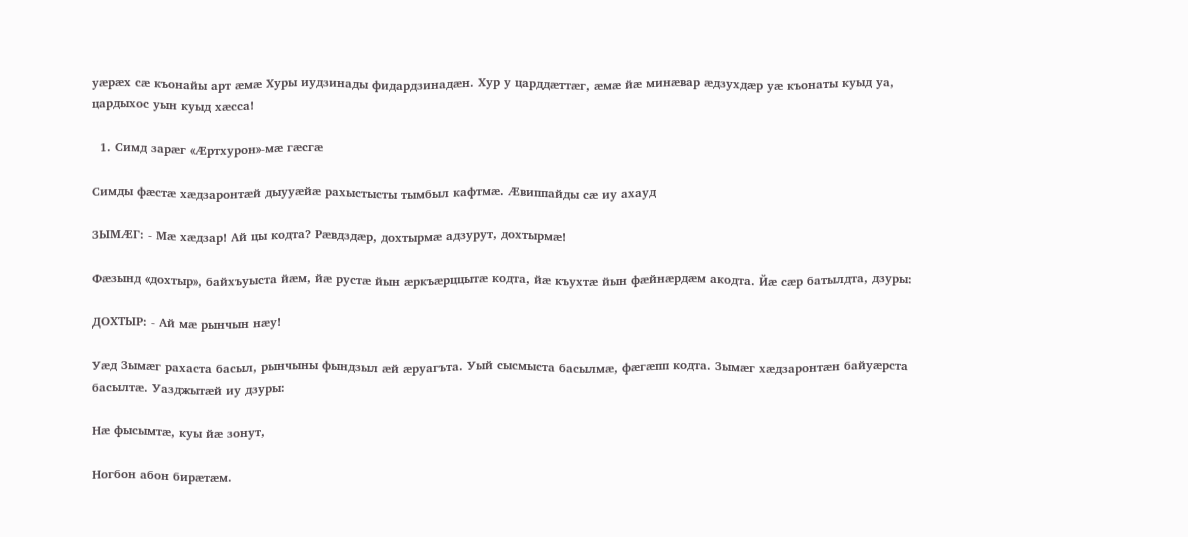уӕрӕх сӕ къонайы арт ӕмӕ Хуры иудзинады фидардзинадӕн. Хур у царддӕттӕг, ӕмӕ йӕ минӕвар ӕдзухдӕр уӕ къонаты куыд уа, цардыхос уын куыд хӕсса!

  1. Симд зарӕг «Ӕртхурон»-мӕ гӕсгӕ

Симды фӕстӕ хӕдзаронтӕй дыууӕйӕ рахыстысты тымбыл кафтмӕ. Ӕвиппайды сӕ иу ахауд

ЗЫМӔГ: - Мæ хæдзар! Ай цы кодта? Рæвдздæр, дохтырмæ адзурут, дохтырмæ!

Фæзынд «дохтыр», байхъуыста йæм, йæ рустæ йын æркъæрццытæ кодта, йæ къухтæ йын фæйнæрдæм акодта. Йæ сæр батылдта, дзуры:

ДОХТЫР: - Ай мæ рынчын нæу!

Уæд Зымӕг рахаста басыл, рынчыны фындзыл æй æруагъта. Уый сысмыста басылмæ, фæгæпп кодта. Зымӕг хæдзаронтæн байуæрста басылтæ. Уазджытæй иу дзуры:

Нæ фысымтæ, куы йæ зонут,

Ногбон абон бирæтæм.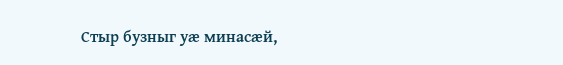Стыр бузныг уæ минасæй,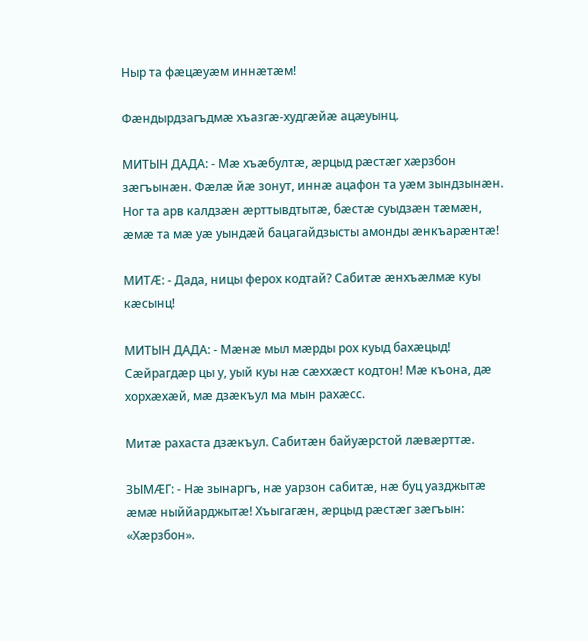Ныр та фæцæуæм иннæтæм!

Фæндырдзагъдмæ хъазгæ-худгæйæ ацæуынц.

МИТЫН ДАДА: - Мӕ хъӕбултӕ, ӕрцыд рӕстӕг хӕрзбон зӕгъынӕн. Фӕлӕ йӕ зонут, иннӕ ацафон та уӕм зындзынӕн. Ног та арв калдзӕн ӕрттывдтытӕ, бӕстӕ суыдзӕн тӕмӕн, ӕмӕ та мӕ уӕ уындӕй бацагайдзысты амонды ӕнкъарӕнтӕ!

МИТӔ: - Дада, ницы ферох кодтай? Сабитӕ ӕнхъӕлмӕ куы кӕсынц!

МИТЫН ДАДА: - Мӕнӕ мыл мӕрды рох куыд бахӕцыд! Сӕйрагдӕр цы у, уый куы нӕ сӕххӕст кодтон! Мӕ къона, дӕ хорхӕхӕй, мӕ дзӕкъул ма мын рахӕсс.

Митӕ рахаста дзӕкъул. Сабитӕн байуӕрстой лӕвӕрттӕ.

ЗЫМӔГ: - Нӕ зынаргъ, нӕ уарзон сабитӕ, нӕ буц уазджытӕ ӕмӕ ныййарджытӕ! Хъыгагӕн, ӕрцыд рӕстӕг зӕгъын: «Хӕрзбон».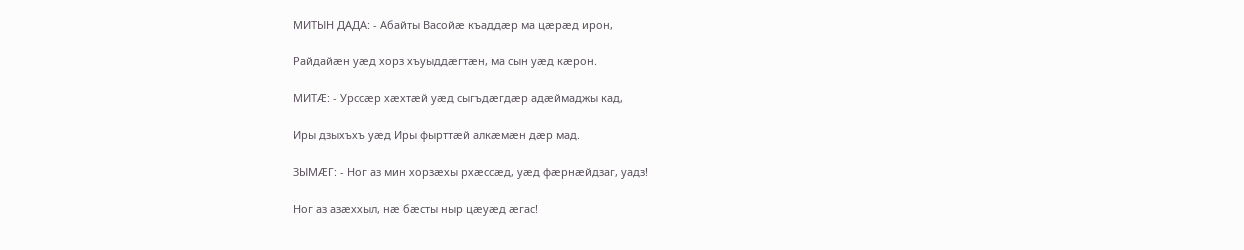МИТЫН ДАДА: - Абайты Васойӕ къаддӕр ма цӕрӕд ирон,

Райдайӕн уӕд хорз хъуыддӕгтӕн, ма сын уӕд кӕрон.

МИТӔ: - Урссӕр хӕхтӕй уӕд сыгъдӕгдӕр адӕймаджы кад,

Иры дзыхъхъ уӕд Иры фырттӕй алкӕмӕн дӕр мад.

ЗЫМӔГ: - Ног аз мин хорзӕхы рхӕссӕд, уӕд фӕрнӕйдзаг, уадз!

Ног аз азӕххыл, нӕ бӕсты ныр цӕуӕд ӕгас!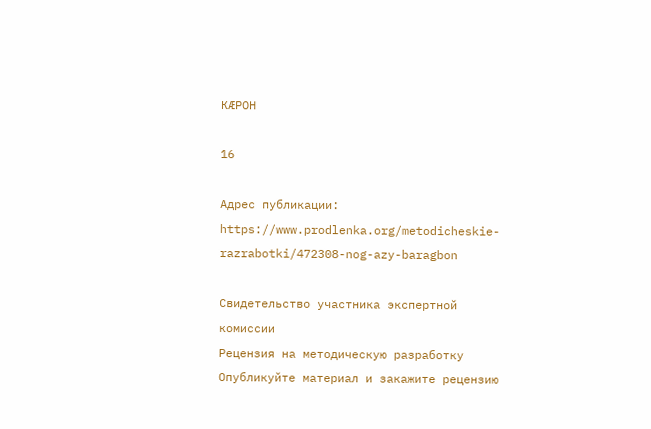КӔРОН

16

Адрес публикации: https://www.prodlenka.org/metodicheskie-razrabotki/472308-nog-azy-baragbon

Свидетельство участника экспертной комиссии
Рецензия на методическую разработку
Опубликуйте материал и закажите рецензию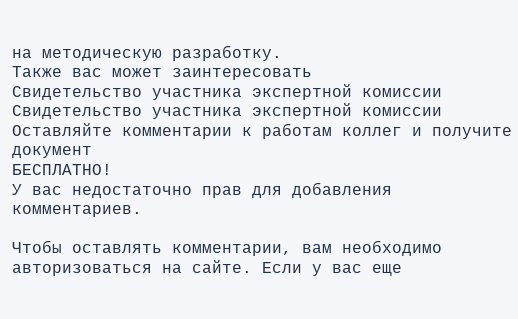на методическую разработку.
Также вас может заинтересовать
Свидетельство участника экспертной комиссии
Свидетельство участника экспертной комиссии
Оставляйте комментарии к работам коллег и получите документ
БЕСПЛАТНО!
У вас недостаточно прав для добавления комментариев.

Чтобы оставлять комментарии, вам необходимо авторизоваться на сайте. Если у вас еще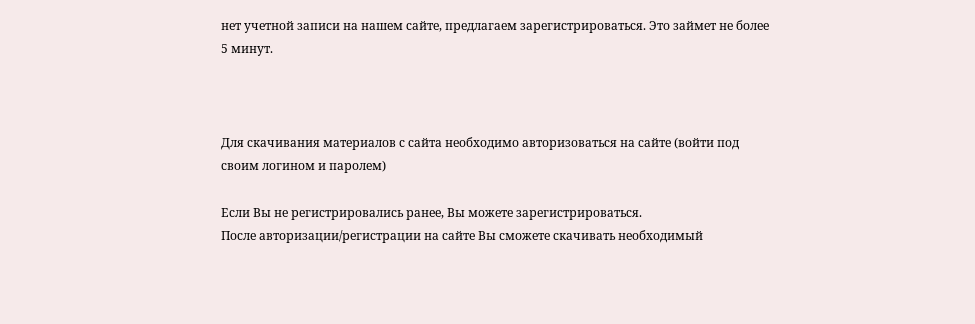нет учетной записи на нашем сайте, предлагаем зарегистрироваться. Это займет не более 5 минут.



Для скачивания материалов с сайта необходимо авторизоваться на сайте (войти под своим логином и паролем)

Если Вы не регистрировались ранее, Вы можете зарегистрироваться.
После авторизации/регистрации на сайте Вы сможете скачивать необходимый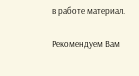в работе материал.

Рекомендуем Вам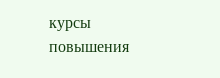курсы повышения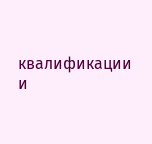квалификации и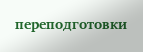переподготовки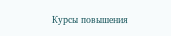Курсы повышения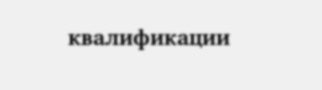квалификации